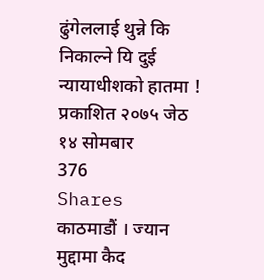ढुंगेललाई थुन्ने कि निकाल्ने यि दुई न्यायाधीशको हातमा !
प्रकाशित २०७५ जेठ १४ सोमबार
376
Shares
काठमाडौं । ज्यान मुद्दामा कैद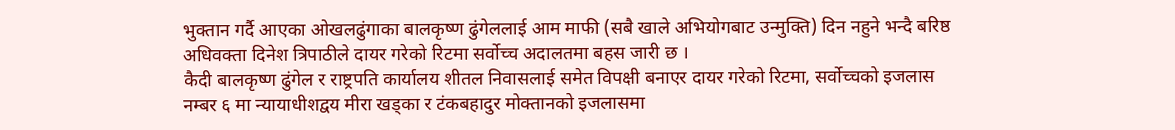भुक्तान गर्दै आएका ओखलढुंगाका बालकृष्ण ढुंगेललाई आम माफी (सबै खाले अभियोगबाट उन्मुक्ति) दिन नहुने भन्दै बरिष्ठ अधिवक्ता दिनेश त्रिपाठीले दायर गरेको रिटमा सर्वोच्च अदालतमा बहस जारी छ ।
कैदी बालकृष्ण ढुंगेल र राष्ट्रपति कार्यालय शीतल निवासलाई समेत विपक्षी बनाएर दायर गरेको रिटमा, सर्वोच्चको इजलास नम्बर ६ मा न्यायाधीशद्वय मीरा खड्का र टंकबहादुर मोक्तानको इजलासमा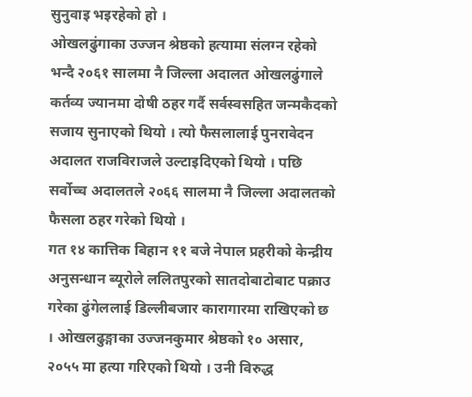सुनुवाइ भइरहेको हो ।
ओखलढुंगाका उज्जन श्रेष्ठको हत्यामा संलग्न रहेको भन्दै २०६१ सालमा नै जिल्ला अदालत ओखलढुंगाले कर्तव्य ज्यानमा दोषी ठहर गर्दै सर्वस्वसहित जन्मकैदको सजाय सुनाएको थियो । त्यो फैसलालाई पुनरावेदन अदालत राजविराजले उल्टाइदिएको थियो । पछि सर्वोच्च अदालतले २०६६ सालमा नै जिल्ला अदालतको फैसला ठहर गरेको थियो ।
गत १४ कात्तिक बिहान ११ बजे नेपाल प्रहरीको केन्द्रीय अनुसन्धान ब्यूरोले ललितपुरको सातदोबाटोबाट पक्राउ गरेका ढुंगेललाई डिल्लीबजार कारागारमा राखिएको छ । ओखलढुङ्गाका उज्जनकुमार श्रेष्ठको १० असार, २०५५ मा हत्या गरिएको थियो । उनी विरुद्ध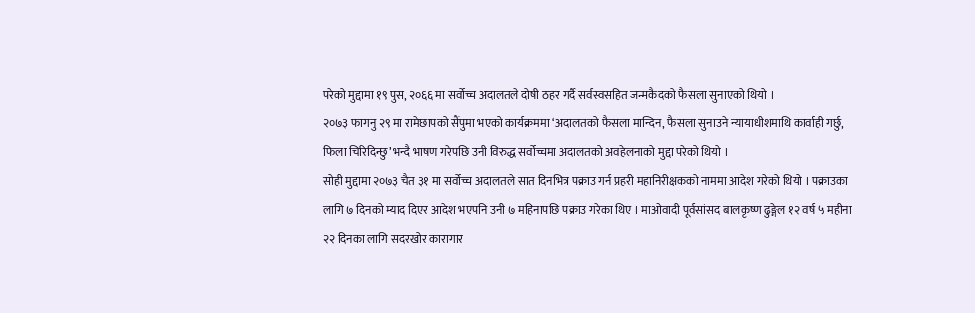परेको मुद्दामा १९ पुस, २०६६ मा सर्वोच्च अदालतले दोषी ठहर गर्दै सर्वस्वसहित जन्मकैदको फैसला सुनाएको थियो ।
२०७३ फागनु २९ मा रामेछापको सैंपुमा भएको कार्यक्रममा ‘अदालतको फैसला मान्दिन, फैसला सुनाउने न्यायाधीशमाथि कार्वाही गर्छु, फिला चिरिदिन्छु’ भन्दै भाषण गरेपछि उनी विरुद्ध सर्वोच्चमा अदालतको अवहेलनाको मुद्दा परेको थियो ।
सोही मुद्दामा २०७३ चैत ३१ मा सर्वोच्च अदालतले सात दिनभित्र पक्राउ गर्न प्रहरी महानिरीक्षकको नाममा आदेश गरेको थियो । पक्राउका लागि ७ दिनको म्याद दिएर आदेश भएपनि उनी ७ महिनापछि पक्राउ गरेका थिए । माओवादी पूर्वसांसद बालकृष्ण ढुङ्गेल १२ वर्ष ५ महीना २२ दिनका लागि सदरखोर कारागार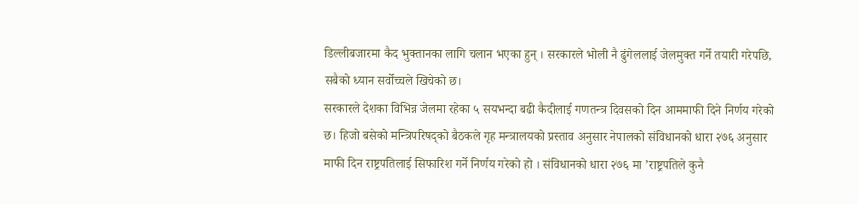डिल्लीबजारमा कैद भुक्तानका लागि चलान भएका हुन् । सरकारले भोली नै ढुंगेललाई जेलमुक्त गर्ने तयारी गरेपछि, सबैको ध्यान सर्वोच्चले खिचेको छ।
सरकारले देशका विभिन्न जेलमा रहेका ५ सयभन्दा बढी कैदीलाई गणतन्त्र दिवसको दिन आममाफी दिने निर्णय गरेको छ। हिजो बसेको मन्त्रिपरिषद्को बैठकले गृह मन्त्रालयको प्रस्ताव अनुसार नेपालको संविधानको धारा २७६ अनुसार माफी दिन राष्ट्रपतिलाई सिफारिश गर्ने निर्णय गरेको हो । संविधानको धारा २७६ मा ’राष्ट्रपतिले कुनै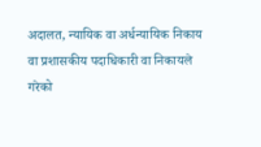अदालत, न्यायिक वा अर्धन्यायिक निकाय वा प्रशासकीय पदाधिकारी वा निकायले गरेको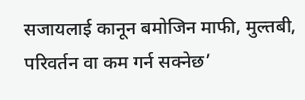सजायलाई कानून बमोजिन माफी, मुल्तबी, परिवर्तन वा कम गर्न सक्नेछ’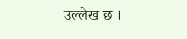उल्लेख छ ।